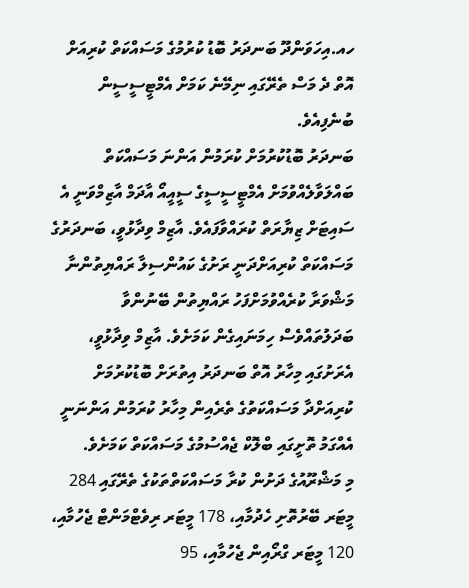ހއ.އިހަވަންދޫ ބަނދަރު ބޮޑު ކުރުމުގެ މަސައްކަތް ކުރިއަށް އޮތް ދެ މަސް ތެރޭގައި ނިމޭނެ ކަމަށް އެމްޓީސީސީން ބުނެފިއެވެ.
ބަނދަރު ބޮޑުކުރުމަށް ކުރަމުން އަންނަ މަސައްކަތް ބައްލަވާލެއްވުމަށް އެމްޓީސީސީގެ ސީއީއޯ އާދަމް އާޒިމްވަނީ އެ ސައިޓަށް ޒިޔާރަތް ކުރައްވާފައެވެ. އާޒިމް ވިދާޅުވީ، ބަނދަރުގެ މަސައްކަތް ކުރިއަށްދަނީ ރަށުގެ ކައުންސިލާ ރައްޔިތުންނާ މަޝްވަރާ ކުރެއްވުމަށްފަހު ރައްޔިތުން ބޭނުންވާ ބަދަލުތައްވެސް ހިމަނައިގެން ކަމަށެވެ. އާޒިމް ވިދާޅުވީ، އެރަށުގައި މިހާރު އޮތް ބަނދަރު އިތުރަށް ބޮޑުކުރުމަށް ކުރިއަށްދާ މަސައްކަތުގެ ތެރެއިން މިހާރު ކުރަމުން އަންނަނީ އެއްގަމު ތޮށީގައި ބްލޮކް ޖެއްސުމުގެ މަސައްކަތް ކަމަށެވެ.
މި މަޝްރޫއުގެ ދަށުން ކުރާ މަސައްކަތްތަކުގެ ތެރޭގައި 284 މީޓަރ ބޭރުތޮށި ހެދުމާއި، 178 މީޓަރ ރިވެޓްމަންޓް ޖެހުމާއި، 120 މީޓަރ ގްރޯއިން ޖެހުމާއި، 95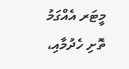މީޓަރ އެއްގަމު ތޮށި ހެދުމާއި،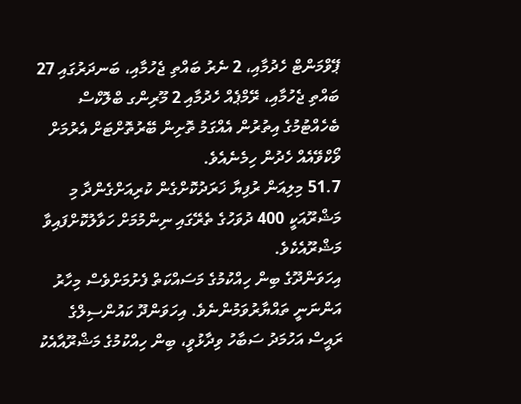ޕޭވްމަންޓް ހެދުމާއި، 2 ނެރު ބައްތި ޖެހުމާއި، ބަނދަރުގައި 27 ބައްތި ޖެހުމާއި، ރޭމްޕެއް ހެދުމާއި 2 މޫރިންގ ބްލޮކްސް ބެހެއްޓުމުގެ އިތުރުން އެއްގަމު ތޮށިން ބޭރުތޮށްޓަށް އެރުމަށް ވޯކްވޭއެއް ހެދުން ހިމެނެއެވެ.
51.7 މިލިއަން ރުފިޔާ ޚަރަދުކޮށްގެން ކުރިއަށްގެންދާ މި މަޝްރޫއަކީ 400 ދުވަހުގެ ތެރޭގައި ނިންމުމަށް ހަވާލުކޮށްފައިވާ މަޝްރޫއެކެވެ.
އިހަވަންދޫގެ ބިން ހިއްކުމުގެ މަސައްކަތް ފެށުމަށްވެސް މިހާރު އަންނަނީ ތައްޔާރުވަމުންނެވެ. އިހަވަންދޫ ކައުންސިލްގެ ރައީސް އަހުމަދު ސަބާހު ވިދާޅުވީ، ބިން ހިއްކުމުގެ މަޝްރޫއާއެކު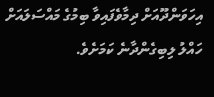އިހަވަންދޫއަށް ދިމާވެފައިވާ ބިމުގެ މައްސަލައަށް ހައްލު ލިބިގެންދާނެ ކަމަށެވެ.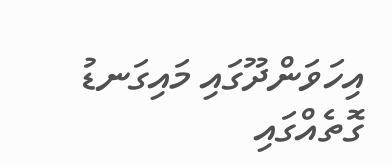އިހަވަންދޫގައި މައިގަނޑު ގޮތެއްގައި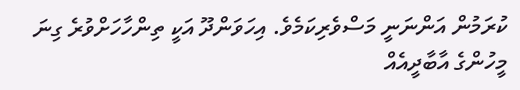ކުރަމުން އަންނަނީ މަސްވެރިކަމެވެ. އިހަވަންދޫ އަކީ ތިންހާހަށްވުރެ ގިނަ މީހުންގެ އާބާދީއެއް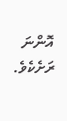އޮންނަ ރަށެކެވެ.